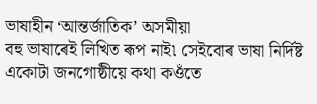ভাষাহীন ‘আন্তৰ্জাতিক’ অসমীয়া
বহু ভাষাৰেই লিখিত ৰূপ নাই৷ সেইবোৰ ভাষা নিৰ্দিষ্ট একোটা জনগোষ্ঠীয়ে কথা কওঁতে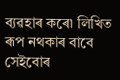ব্যৱহাৰ কৰে৷ লিখিত ৰূপ নথকাৰ বাবে সেইবোৰ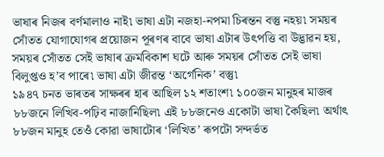ভাষাৰ নিজৰ বৰ্ণমালাও নাই৷ ভাষা এটা নজহা-নপমা চিৰন্তন বস্তু নহয়৷ সময়ৰ সোঁতত যোগাযোগৰ প্ৰয়োজন পূৰণৰ বাবে ভাষা এটাৰ উৎপত্তি বা উদ্ভাৱন হয়, সময়ৰ সোঁতত সেই ভাষাৰ ক্ৰমবিকাশ ঘটে আৰু সময়ৰ সোঁতত সেই ভাষা বিলুপ্তও হ’ব পাৰে৷ ভাষা এটা জীৱন্ত ‘অৰ্গেনিক’ বস্তু৷
১৯৪৭ চনত ভাৰতৰ সাক্ষৰৰ হাৰ আছিল ১২ শতাংশ৷ ১০০জন মানুহৰ মাজৰ ৮৮জনে লিখিব-পঢ়িব নাজানিছিল৷ এই ৮৮জনেও একোটা ভাষা কৈছিল৷ অৰ্থাৎ ৮৮জন মানুহ তেওঁ কোৱা ভাষাটোৰ ‘লিখিত’ ৰূপটো সন্দৰ্ভত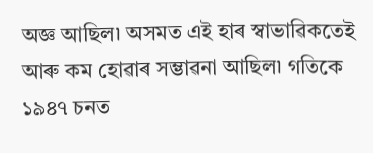অজ্ঞ আছিল৷ অসমত এই হাৰ স্বাভাৱিকতেই আৰু কম হোৱাৰ সম্ভাৱনা আছিল৷ গতিকে ১৯৪৭ চনত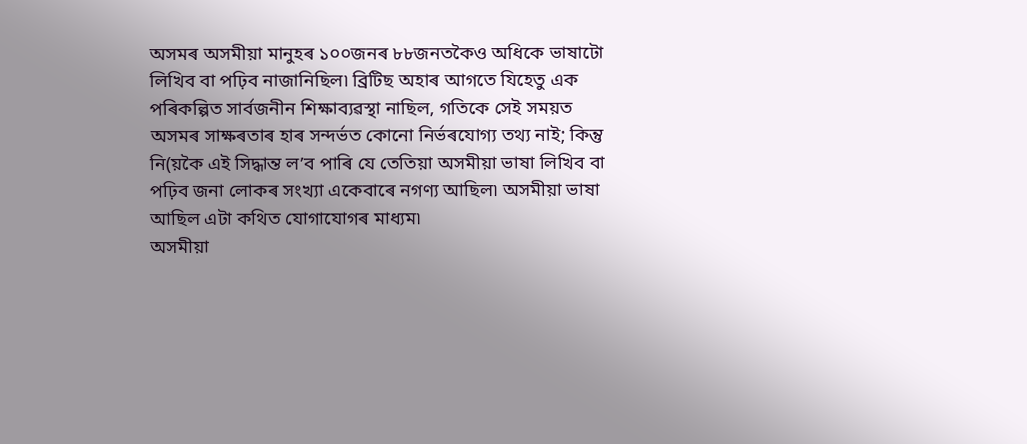অসমৰ অসমীয়া মানুহৰ ১০০জনৰ ৮৮জনতকৈও অধিকে ভাষাটো লিখিব বা পঢ়িব নাজানিছিল৷ ব্ৰিটিছ অহাৰ আগতে যিহেতু এক পৰিকল্পিত সাৰ্বজনীন শিক্ষাব্যৱস্থা নাছিল, গতিকে সেই সময়ত অসমৰ সাক্ষৰতাৰ হাৰ সন্দৰ্ভত কোনো নিৰ্ভৰযোগ্য তথ্য নাই; কিন্তু নি(য়কৈ এই সিদ্ধান্ত ল’ব পাৰি যে তেতিয়া অসমীয়া ভাষা লিখিব বা পঢ়িব জনা লোকৰ সংখ্যা একেবাৰে নগণ্য আছিল৷ অসমীয়া ভাষা আছিল এটা কথিত যোগাযোগৰ মাধ্যম৷
অসমীয়া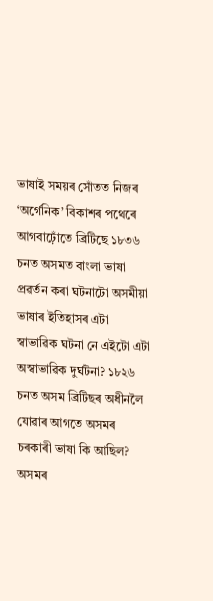ভাষাই সময়ৰ সোঁতত নিজৰ ‘অৰ্গেনিক’ বিকাশৰ পথেৰে আগবাঢ়োঁতে ব্ৰিটিছে ১৮৩৬ চনত অসমত বাংলা ভাষা প্ৰৱৰ্তন কৰা ঘটনাটো অসমীয়া ভাষাৰ ইতিহাসৰ এটা স্বাভাৱিক ঘটনা নে এইটো এটা অস্বাভাৱিক দুৰ্ঘটনা? ১৮২৬ চনত অসম ব্ৰিটিছৰ অধীনলৈ যোৱাৰ আগতে অসমৰ চৰকাৰী ভাষা কি আছিল? অসমৰ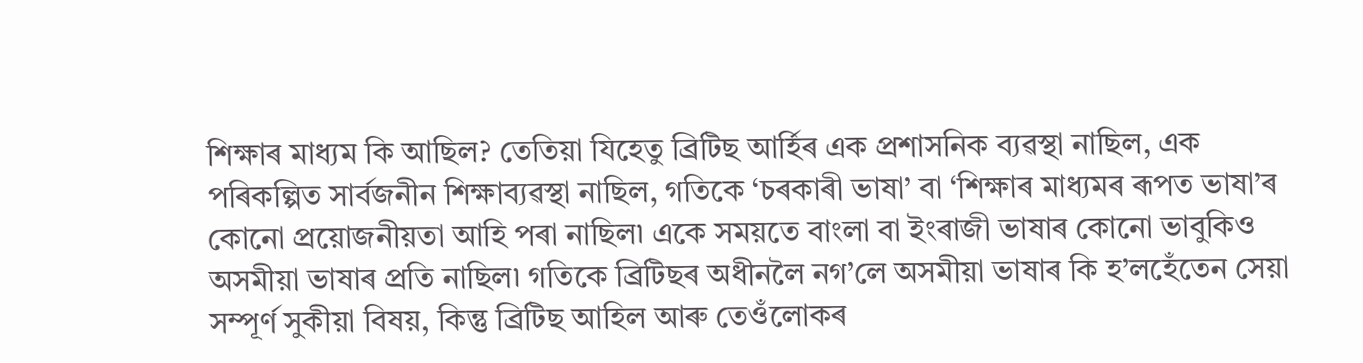শিক্ষাৰ মাধ্যম কি আছিল? তেতিয়া যিহেতু ব্ৰিটিছ আৰ্হিৰ এক প্ৰশাসনিক ব্যৱস্থা নাছিল, এক পৰিকল্পিত সাৰ্বজনীন শিক্ষাব্যৱস্থা নাছিল, গতিকে ‘চৰকাৰী ভাষা’ বা ‘শিক্ষাৰ মাধ্যমৰ ৰূপত ভাষা’ৰ কোনো প্ৰয়োজনীয়তা আহি পৰা নাছিল৷ একে সময়তে বাংলা বা ইংৰাজী ভাষাৰ কোনো ভাবুকিও অসমীয়া ভাষাৰ প্ৰতি নাছিল৷ গতিকে ব্ৰিটিছৰ অধীনলৈ নগ’লে অসমীয়া ভাষাৰ কি হ’লহেঁতেন সেয়া সম্পূৰ্ণ সুকীয়া বিষয়, কিন্তু ব্ৰিটিছ আহিল আৰু তেওঁলোকৰ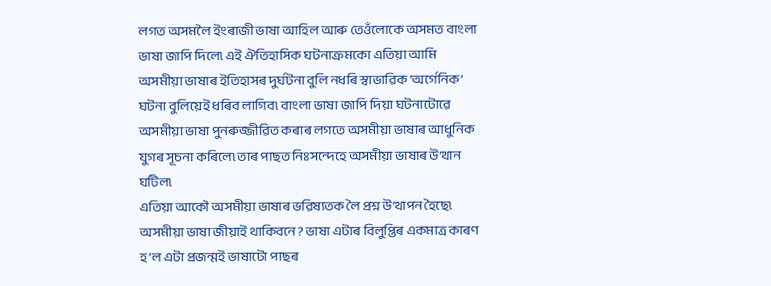লগত অসমলৈ ইংৰাজী ভাষা আহিল আৰু তেওঁলোকে অসমত বাংলা ভাষা জাপি দিলে৷ এই ঐতিহাসিক ঘটনাক্ৰমকো এতিয়া আমি অসমীয়া ভাষাৰ ইতিহাসৰ দুৰ্ঘটনা বুলি নধৰি স্বাভাৱিক ‘অৰ্গেনিক’ ঘটনা বুলিয়েই ধৰিব লাগিব৷ বাংলা ভাষা জাপি দিয়া ঘটনাটোৱে অসমীয়া ভাষা পুনৰুজ্জীৱিত কৰাৰ লগতে অসমীয়া ভাষাৰ আধুনিক যুগৰ সূচনা কৰিলে৷ তাৰ পাছত নিঃসন্দেহে অসমীয়া ভাষাৰ উত্থান ঘটিল৷
এতিয়া আকৌ অসমীয়া ভাষাৰ ভৱিষ্যতক লৈ প্ৰশ্ন উত্থাপন হৈছে৷ অসমীয়া ভাষা জীয়াই থাকিবনে? ভাষা এটাৰ বিলুপ্তিৰ একমাত্ৰ কাৰণ হ’ল এটা প্ৰজন্মই ভাষাটো পাছৰ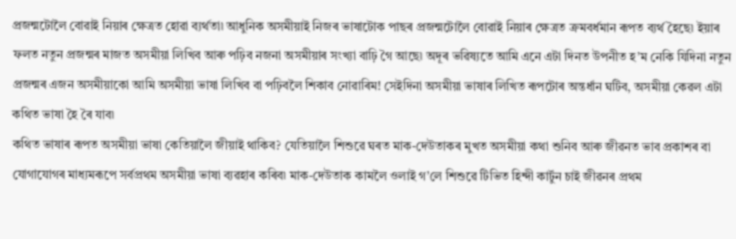প্ৰজন্মটোলৈ বোৱাই নিয়াৰ ক্ষেত্ৰত হোৱা ব্যৰ্থতা৷ আধুনিক অসমীয়াই নিজৰ ভাষাটোক পাছৰ প্ৰজন্মটোলৈ বোৱাই নিয়াৰ ক্ষেত্ৰত ক্ৰমবৰ্ধমান ৰূপত ব্যৰ্থ হৈছে৷ ইয়াৰ ফলত নতুন প্ৰজন্মৰ মাজত অসমীয়া লিখিব আৰু পঢ়িব নজনা অসমীয়াৰ সংখ্যা বাঢ়ি গৈ আছে৷ অদূৰ ভৱিষ্যতে আমি এনে এটা দিনত উপনীত হ’ম নেকি যিদিনা নতুন প্ৰজন্মৰ এজন অসমীয়াকো আমি অসমীয়া ভাষা লিখিব বা পঢ়িবলৈ শিকাব নোৱাৰিম! সেইদিনা অসমীয়া ভাষাৰ লিখিত ৰূপটোৰ অন্তৰ্ধান ঘটিব, অসমীয়া কেৱল এটা কথিত ভাষা হৈ ৰৈ যাব৷
কথিত ভাষাৰ ৰূপত অসমীয়া ভাষা কেতিয়ালৈ জীয়াই থাকিব? যেতিয়ালৈ শিশুৱে ঘৰত মাক-দেউতাকৰ মুখত অসমীয়া কথা শুনিব আৰু জীৱনত ভাব প্ৰকাশৰ বা যোগাযোগৰ মাধ্যমৰূপে সৰ্বপ্ৰথম অসমীয়া ভাষা ব্যৱহাৰ কৰিব৷ মাক-দেউতাক কামলৈ ওলাই গ’লে শিশুৱে টিভিত হিন্দী কাৰ্টুন চাই জীৱনৰ প্ৰথম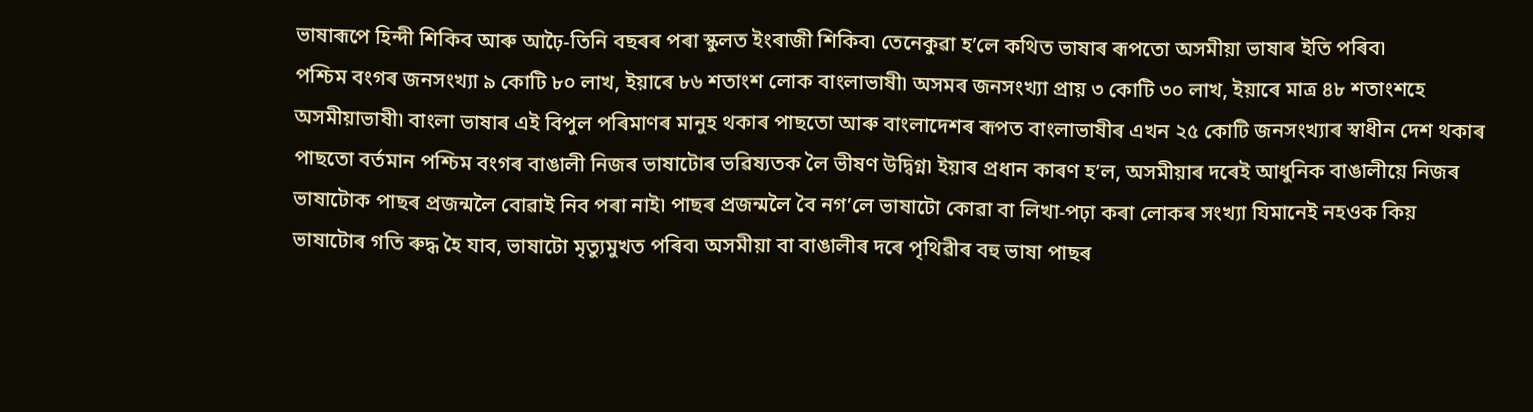ভাষাৰূপে হিন্দী শিকিব আৰু আঢ়ৈ-তিনি বছৰৰ পৰা স্কুলত ইংৰাজী শিকিব৷ তেনেকুৱা হ’লে কথিত ভাষাৰ ৰূপতো অসমীয়া ভাষাৰ ইতি পৰিব৷
পশ্চিম বংগৰ জনসংখ্যা ৯ কোটি ৮০ লাখ, ইয়াৰে ৮৬ শতাংশ লোক বাংলাভাষী৷ অসমৰ জনসংখ্যা প্ৰায় ৩ কোটি ৩০ লাখ, ইয়াৰে মাত্ৰ ৪৮ শতাংশহে অসমীয়াভাষী৷ বাংলা ভাষাৰ এই বিপুল পৰিমাণৰ মানুহ থকাৰ পাছতো আৰু বাংলাদেশৰ ৰূপত বাংলাভাষীৰ এখন ২৫ কোটি জনসংখ্যাৰ স্বাধীন দেশ থকাৰ পাছতো বৰ্তমান পশ্চিম বংগৰ বাঙালী নিজৰ ভাষাটোৰ ভৱিষ্যতক লৈ ভীষণ উদ্বিগ্ন৷ ইয়াৰ প্ৰধান কাৰণ হ’ল, অসমীয়াৰ দৰেই আধুনিক বাঙালীয়ে নিজৰ ভাষাটোক পাছৰ প্ৰজন্মলৈ বোৱাই নিব পৰা নাই৷ পাছৰ প্ৰজন্মলৈ বৈ নগ’লে ভাষাটো কোৱা বা লিখা-পঢ়া কৰা লোকৰ সংখ্যা যিমানেই নহওক কিয় ভাষাটোৰ গতি ৰুদ্ধ হৈ যাব, ভাষাটো মৃত্যুমুখত পৰিব৷ অসমীয়া বা বাঙালীৰ দৰে পৃথিৱীৰ বহু ভাষা পাছৰ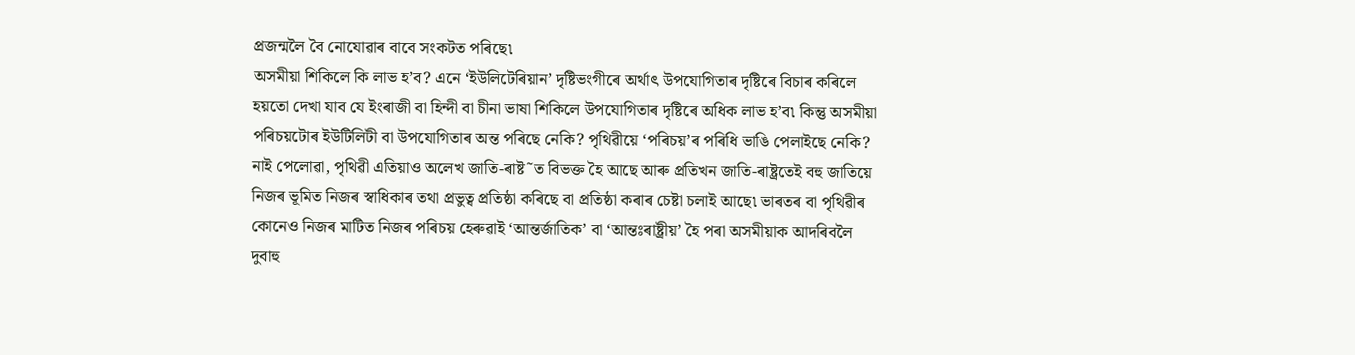প্ৰজন্মলৈ বৈ নোযোৱাৰ বাবে সংকটত পৰিছে৷
অসমীয়া শিকিলে কি লাভ হ’ব? এনে ‘ইউলিটেৰিয়ান’ দৃষ্টিভংগীৰে অৰ্থাৎ উপযোগিতাৰ দৃষ্টিৰে বিচাৰ কৰিলে হয়তো দেখা যাব যে ইংৰাজী বা হিন্দী বা চীনা ভাষা শিকিলে উপযোগিতাৰ দৃষ্টিৰে অধিক লাভ হ’ব৷ কিন্তু অসমীয়া পৰিচয়টোৰ ইউটিলিটী বা উপযোগিতাৰ অন্ত পৰিছে নেকি? পৃথিৱীয়ে ‘পৰিচয়’ৰ পৰিধি ভাঙি পেলাইছে নেকি? নাই পেলোৱা, পৃথিৱী এতিয়াও অলেখ জাতি-ৰাষ্ট˜ত বিভক্ত হৈ আছে আৰু প্ৰতিখন জাতি-ৰাষ্ট্ৰতেই বহু জাতিয়ে নিজৰ ভূমিত নিজৰ স্বাধিকাৰ তথা প্ৰভুত্ব প্ৰতিষ্ঠা কৰিছে বা প্ৰতিষ্ঠা কৰাৰ চেষ্টা চলাই আছে৷ ভাৰতৰ বা পৃথিৱীৰ কোনেও নিজৰ মাটিত নিজৰ পৰিচয় হেৰুৱাই ‘আন্তৰ্জাতিক’ বা ‘আন্তঃৰাষ্ট্ৰীয়’ হৈ পৰা অসমীয়াক আদৰিবলৈ দুবাহু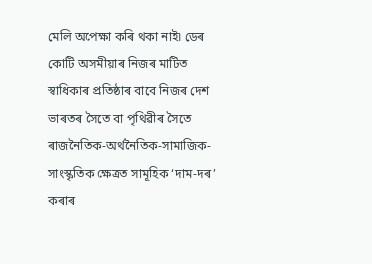মেলি অপেক্ষা কৰি থকা নাই৷ ডেৰ কোটি অসমীয়াৰ নিজৰ মাটিত স্বাধিকাৰ প্ৰতিষ্ঠাৰ বাবে নিজৰ দেশ ভাৰতৰ সৈতে বা পৃথিৱীৰ সৈতে ৰাজনৈতিক-অৰ্থনৈতিক-সামাজিক-সাংস্কৃতিক ক্ষেত্ৰত সামূহিক ‘দাম-দৰ’ কৰাৰ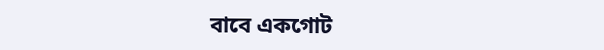বাবে একগোট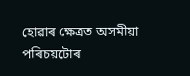হোৱাৰ ক্ষেত্ৰত অসমীয়া পৰিচয়টোৰ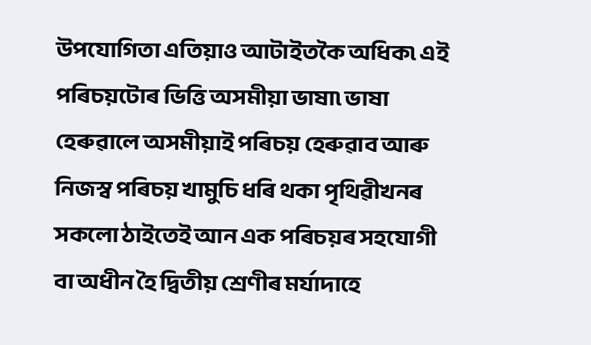উপযোগিতা এতিয়াও আটাইতকৈ অধিক৷ এই পৰিচয়টোৰ ভিত্তি অসমীয়া ভাষা৷ ভাষা হেৰুৱালে অসমীয়াই পৰিচয় হেৰুৱাব আৰু নিজস্ব পৰিচয় খামুচি ধৰি থকা পৃথিৱীখনৰ সকলো ঠাইতেই আন এক পৰিচয়ৰ সহযোগী বা অধীন হৈ দ্বিতীয় শ্ৰেণীৰ মৰ্যাদাহে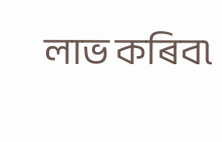লাভ কৰিব৷